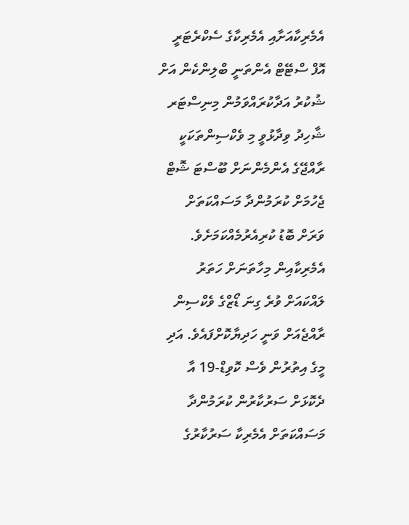އެމެރިކާއަށާއި އެމެރިކާގެ ސެކްރެޓަރީ އޮފް ސްޓޭޓް އެންތަނީ ބްލިންކެން އަށް ޝުކުރު އަދާކުރައްވަމުން މިނިސްޓަރ ޝާހިދު ވިދާޅުވީ މި ވެކްސިންތަކަކީ ރާއްޖޭގެ އެންމެންނަށް ބޫސްޓަ ޝޮޓް ޖެހުމަށް ކުރަމުންދާ މަސައްކަތަށް ވަރަށް ބޮޑު ކުރިއެރުމެއްކަމަށެވެ.
އެމެރިކާއިން މިހާތަނަށް ހަތަރު ލައްކައަށް ވުރެ ގިނަ ޑޯޒްގެ ވެކްސިން ރާއްޖެއަށް ވަނީ ހަދިޔާކޮށްފައެވެ. އަދި މީގެ އިތުރުން ވެސް ކޮވިޑް-19 އާ ދެކޮޅަށް ސަރުކާރުން ކުރަމުންދާ މަސައްކަތަށް އެމެރިކާ ސަރުކާރުގެ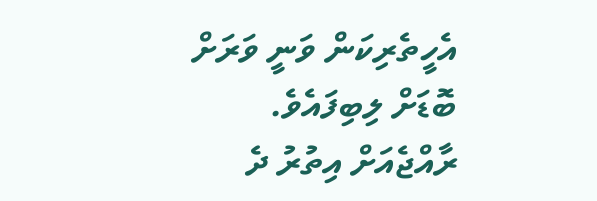އެހީތެރިކަން ވަނީ ވަރަށް ބޮޑަށް ލިބިފައެވެ.
ރާއްޖެއަށް އިތުރު ދެ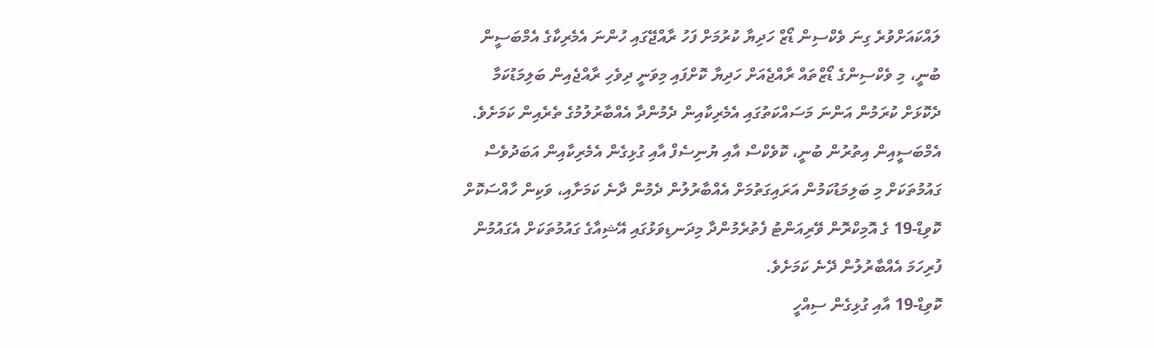ލައްކައަށްވުރެ ގިނަ ވެކްސިން ޑޯޒް ހަދިޔާ ކުރުމަށް ފަހު ރާއްޖޭގައި ހުންނަ އެމެރިކާގެ އެމްބަސީން ބުނީ، މި ވެކްސިންގެ ޑޯޒްތައް ރާއްޖެއަށް ހަދިޔާ ކޮށްފައި މިވަނީ ދިވެހި ރާއްޖެއިން ބަލިމަޑުކަމާ ދެކޮޅަށް ކުރަމުން އަންނަ މަސައްކަތުގައި އެމެރިކާއިން ދެމުންދާ އެއްބާރުލުމުގެ ތެރެއިން ކަމަށެވެ.
އެމްބަސީއިން އިތުރުން ބުނީ، ކޮވެކްސް އާއި ޔުނިސެފް އާއި ގުޅިގެން އެމެރިކާއިން އަބަދުވެސް ގައުމުތަކަށް މި ބަލިމަޑުކަމުން އަރައިގަތުމަށް އެއްބާރުލުން ދެމުން ދާނެ ކަމަށާއި، ވަކިން ހާއްސަކޮށް ކޮވިޑް-19 ގެ އޮމިކްރޮން ވޭރިއަންޓު ފެތުރެމުންދާ މިދަނޑިވަޅުގައި އޭޝިއާގެ ގައުމުތަކަށް އެގައުމުން ފުރިހަމަ އެއްބާރުލުން ދޭނެ ކަމަށެވެ.
ކޮވިޑް-19 އާއި ގުޅިގެން ސިއްހީ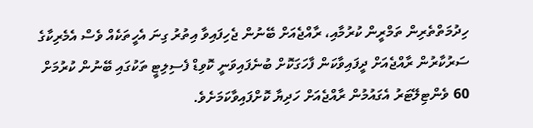ހިދުމަތްތެރިން ތަމްރީން ކުރުމާއި، ރާއްޖެއަށް ބޭނުން ޖެހިފައިވާ އިތުރު ގިނަ އެހީތަކެއް ވެސް އެމެރިކާގެ ސަރުކާރުން ރާއްޖެއަށް ދީފައިވާކަން ފާހަގަކޮށް ބުނެފައިވަނީ ކޮވިޑް ފެސިލިޓީ ތަކުގައި ބޭނުން ކުރުމަށް 60 ވެންޓިލޭޓަރު އެގައުމުން ރާއްޖެއަށް ހަދިޔާ ކޮށްފައިވާކަމަށެވެ.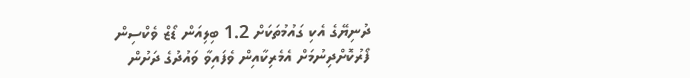ދުނިޔޭގެ އެކި ގައުމުތަކަށް 1.2 ބިލިއަން ޑޯޒް ވެކްސިން ފޯރުކޮށްދިނުމަށް އެމެރިކާއިން ވެފައިވާ ވައުދުގެ ދަށުން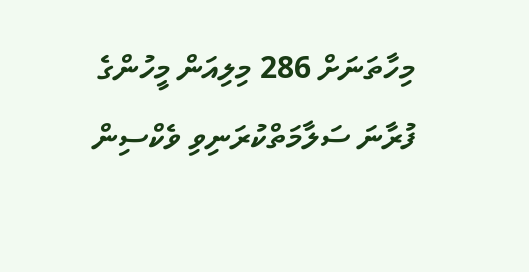މިހާތަނަށް 286 މިލިއަން މީހުންގެ ފުރާނަ ސަލާމަތްކުރަނިވި ވެކްސިން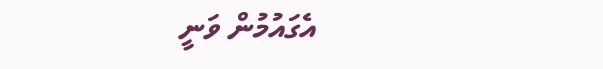އެގައުމުން ވަނީ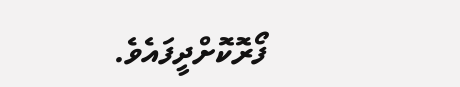ފޯރޮކޮށްދީފައެވެ.